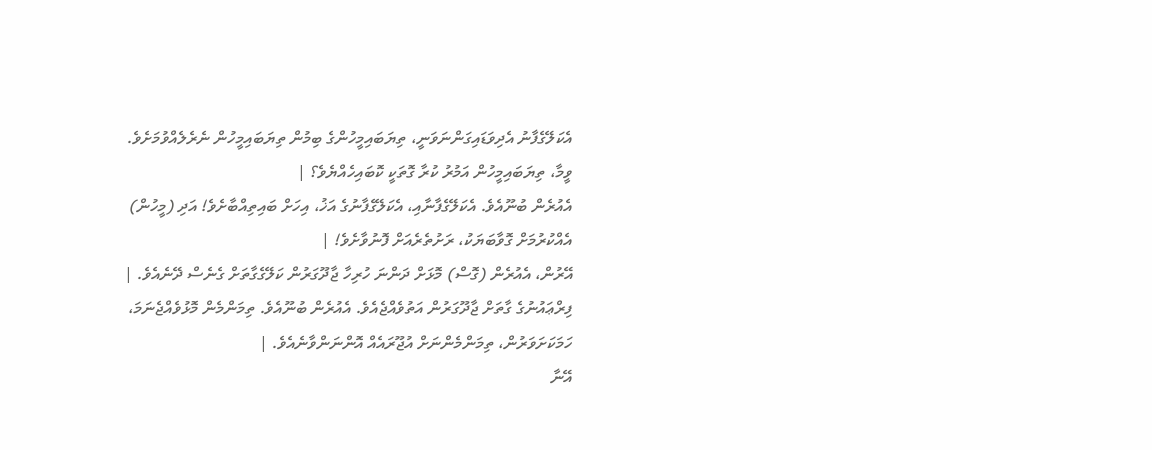އެކަލޭގެފާނު އެދިވަޑައިގަންނަވަނީ، ތިޔަބައިމީހުންގެ ބިމުން ތިޔަބައިމީހުން ނެރެލެއްވުމަށެވެ. ވީމާ، ތިޔަބައިމީހުން އަމުރު ކުރާ ގޮތަކީ ކޮބައިހެއްޔެވެ؟ |
އެއުރެން ބުނޫއެވެ. އެކަލޭގެފާނާއި، އެކަލޭގެފާނުގެ އަޚު، އިހަށް ބައިތިއްބާށެވެ! އަދި (މީހުން) އެއްކުރުމަށް ގޮވާބަޔަކު، ރަށުތެރެއަށް ފޮނުވާށެވެ! |
އޭރުން، އެއުރެން (ގޮސް) މޮޅަށް ދަންނަ ހުރިހާ ޖާދޫގަރުން ކަލޭގެގާތަށް ގެނެސް ދޭނެއެވެ. |
ފިރްޢައުނުގެ ގާތަށް ޖާދޫގަރުން އަތުވެއްޖެއެވެ. އެއުރެން ބުނޫއެވެ. ތިމަންމެން މޮޅުވެއްޖެނަމަ، ހަމަކަށަވަރުން، ތިމަންމެންނަށް އުޖޫރައެއް އޮންނަންވާނެއެވެ. |
އޭނާ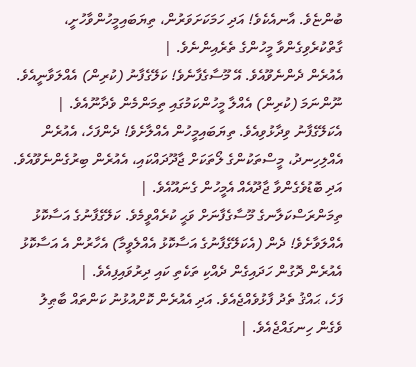ބުންޏެވެ. އާނއެކެވެ! އަދި ހަމަކަށަވަރުން، ތިޔަބައިމީހުންވާހުށީ، ގާތްކުރެވިގެންވާ މީހުންގެ ތެރެއިންނެވެ. |
އެއުރެން ދެންނެވޫއެވެ. އޭ މޫސާގެފާނެވެ! ކަލޭގެފާނު (ކުރިން) އެއްލަވާނީއެވެ. ނޫންނަމަ (ކުރިން) އެއްލާ މީހުންކަމުގައި ތިމަންމެން ވެދާނޫއެވެ. |
އެކަލޭގެފާނު ވިދާޅުވިއެވެ. ތިޔަބައިމީހުން އެއްލާށެވެ! ދެންފަހެ، އެއުރެން އެއްލިހިނދު، މީސްތަކުންގެ ލޯތަކަށް ޖާދޫދައްކައި، އެއުރެން ބިރުގެންނެވޫއެވެ. އަދި ބޮޑުވެގެންވާ ޖާދޫއެއް އެމީހުން ގެނައޫއެވެ. |
ތިމަންރަސްކަލާނގެ މޫސާގެފާނަށް ވަޙީ ކުރެއްވީމެވެ. ކަލޭގެފާނުގެ އަސާކޮޅު އެއްލަވާށެވެ! ދެން (އެކަލޭގެފާނުގެ އަސާކޮޅު އެއްލެވީމާ) އެހާރުން އެ އަސާކޮޅު އެއުރެން ދޮގުން ހަދައިގެން ދެއްކި ތަކެތި ކައި ދިރުވައިފިއެވެ. |
ފަހެ، ޙައްޤު ތެދު ފާޅުވެއްޖެއެވެ. އަދި އެއުރެން ކޮށްއުޅުނު ކަންތައް ބާޠިލު ވެގެން ހިނގައްޖެއެވެ. |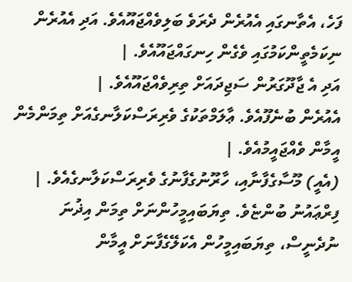ފަހެ، އެތާނގައި އެއުރެން ދެރަވެ ބަލިވެއްޖައޫއެވެ. އަދި އެއުރެން ނިކަމެތީންކަމުގައި ވެގެން ހިނގައްޖައޫއެވެ. |
އަދި އެ ޖާދޫގަރުން ސަޖިދައަށް ތިރިވެއްޖައޫއެވެ. |
އެއުރެން ބުނެފޫއެވެ. ޢާލަމްތަކުގެ ވެރިރަސްކަލާނގެއަށް ތިމަންމެން އީމާން ވެއްޖައީމުއެވެ. |
(އެއީ) މޫސާގެފާނާއި، ހާރޫނުގެފާނުގެ ވެރިރަސްކަލާނގެއެވެ. |
ފިރްޢައުނު ބުންޏެވެ. ތިޔަބައިމީހުންނަށް ތިމަން އިޛުނަ ނުދެނީސް، ތިޔަބައިމީހުން އެކަލޭގެފާނަށް އީމާން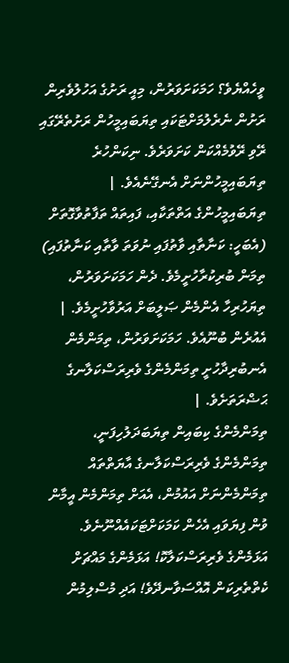ވީހެއްޔެވެ؟ ހަމަކަށަވަރުން، މިއީ ރަށުގެ އަހުލުވެރިން ރަށުން ނެރެލުމަށްޓަކައި ތިޔަބައިމީހުން ރަށުތެރޭގައި ރޭވި ރޭވުމެއްކަން ކަށަވަރެވެ. ނިކަންހުރެ ތިޔަބައިމީހުންނަށް އެނގޭނެއެވެ. |
ތިޔަބައިމީހުންގެ އަތްތަކާއި، ފައިތައް ތަފާތުވާގޮތަށް (އެބަހީ: ކަނާތާއި ވާތުފައި ނުވަތަ ވާތާއި ކަނާތުފައި) ތިމަން ބުރިކުރާހުށީމެވެ. ދެން ހަމަކަށަވަރުން، ތިޔަހުރިހާ އެންމެން ޞަލީބަށް އަރުވާހުށީމެވެ. |
އެއުރެން ބުނޫއެވެ. ހަމަކަށަވަރުން، ތިމަންމެން އެނބުރިދާހުށީ ތިމަންމެންގެ ވެރިރަސްކަލާނގެ ޙަޟްރަތަށެވެ. |
ތިމަންމެންގެ ކިބައިން ތިޔަބަދަލުހިފަނީ، ތިމަންމެންގެ ވެރިރަސްކަލާނގެ އާޔަތްތައް ތިމަންމެންނަށް އައުމުން، އެއަށް ތިމަންމެން އީމާން ވުން ފިޔަވައި އެހެން ކަމަކަށްޓަކައެއްނޫނެވެ. އަޅަމެންގެ ވެރިރަސްކަލާކޮ! އަޅަމެންގެ މައްޗަށް ކެތްތެރިކަން އޮއްސަވާނދޭވެ! އަދި މުސްލިމުން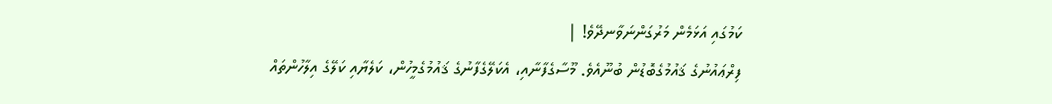ކަމުގައި އަޅަމެން މަރުގަންނަވާނދޭވެ! |
ފިރްޢައުނުގެ ޤައުމުގެބޮޑުން ބުނޫއެވެ. މޫސާގެފާނާއި، އެކަލޭގެފާނުގެ ޤައުމުގެމީހުން، ކަލެޔާއި ކަލޭގެ އިލާހުންތައް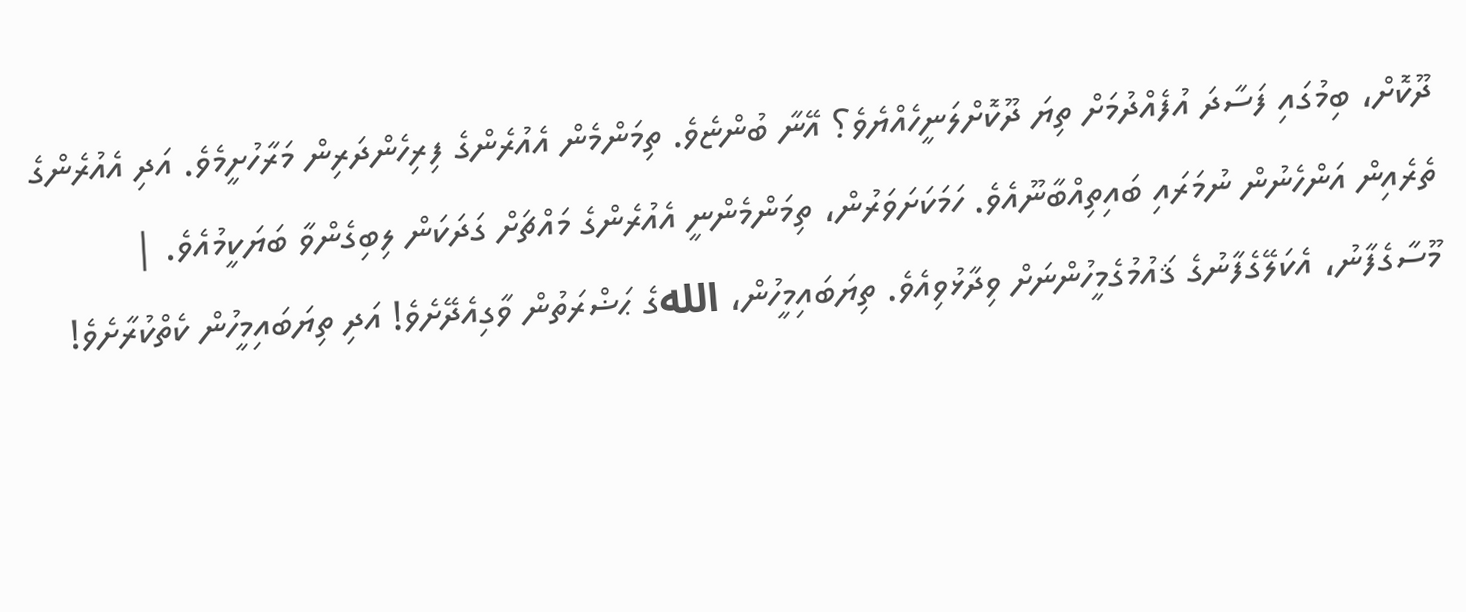ދޫކޮށް، ބިމުގައި ފަސާދަ އުފެއްދުމަށް ތިޔަ ދޫކޮށްލަނީހެއްޔެވެ؟ އޭނާ ބުންޏެވެ. ތިމަންމެން އެއުރެންގެ ފިރިހެންދަރިން މަރާހުށީމެވެ. އަދި އެއުރެންގެ ތެރެއިން އަންހެނުން ނުމަރައި ބައިތިއްބާނޫއެވެ. ހަމަކަށަވަރުން، ތިމަންމެންނީ އެއުރެންގެ މައްޗަށް ގަދަކަން ލިބިގެންވާ ބަޔަކީމުއެވެ. |
މޫސާގެފާނު، އެކަލޭގެފާނުގެ ޤައުމުގެމީހުންނަށް ވިދާޅުވިއެވެ. ތިޔަބައިމީހުން، اللهގެ ޙަޟްރަތުން ވާގިއެދޭށެވެ! އަދި ތިޔަބައިމީހުން ކެތްކުރާށެވެ!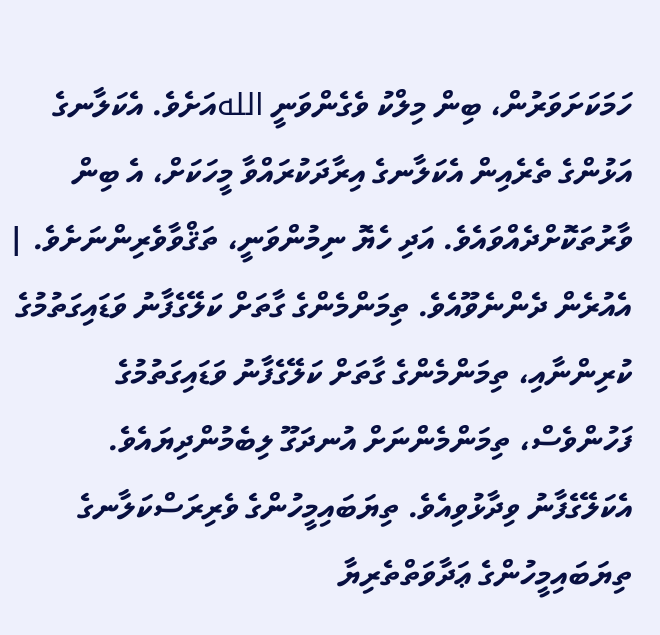ހަމަކަށަވަރުން، ބިން މިލްކު ވެގެންވަނީ اللهއަށެވެ. އެކަލާނގެ އަޅުންގެ ތެރެއިން އެކަލާނގެ އިރާދަކުރައްވާ މީހަކަށް، އެ ބިން ވާރުތަކޮށްދެއްވައެވެ. އަދި ހެޔޮ ނިމުންވަނީ، ތަޤްވާވެރިންނަށެވެ. |
އެއުރެން ދެންނެވޫއެވެ. ތިމަންމެންގެ ގާތަށް ކަލޭގެފާނު ވަޑައިގަތުމުގެ ކުރިންނާއި، ތިމަންމެންގެ ގާތަށް ކަލޭގެފާނު ވަޑައިގަތުމުގެ ފަހުންވެސް، ތިމަންމެންނަށް އުނދަގޫ ލިބެމުންދިޔައެވެ. އެކަލޭގެފާނު ވިދާޅުވިއެވެ. ތިޔަބައިމީހުންގެ ވެރިރަސްކަލާނގެ ތިޔަބައިމީހުންގެ ޢަދާވަތްތެރިޔާ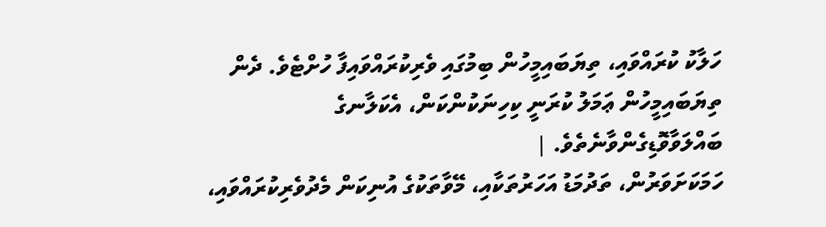ހަލާކު ކުރައްވައި، ތިޔަބައިމީހުން ބިމުގައި ވެރިކުރައްވައިފާ ހުށްޓެވެ. ދެން ތިޔަބައިމީހުން ޢަމަލު ކުރަނީ ކިހިނަކުންކަން، އެކަލާނގެ ބައްލަވާވޮޑިގެންވާނެތެވެ. |
ހަމަކަށަވަރުން، ތަދުމަޑު އަހަރުތަކާއި، މޭވާތަކުގެ އުނިކަން މެދުވެރިކުރައްވައި،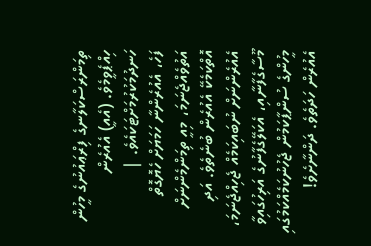ތިމަންރަސްކަލާނގެ ފިރްޢައުނުގެ މީހުން ހިއްޕެވީމެވެ. (އެއީ) އެއުރެން ހަނދުމަކުރުމަށްޓަކައެވެ. |
ފަހެ، އެއުރެންނާ ހަމަޔަށް ހެޔޮގޮތް އަތުވެއްޖެނަމަ، މިއީ ތިމަންމެންނަށް އޮތްކަމެކޭ އެއުރެން ބުނެތެވެ. އަދި އެއުރެންނަށް ނުބައިކަމެއް ޖެހިއްޖެނަމަ، މޫސާގެފާނާއި، އެކަލޭގެފާނުގެ އަރިހުގައިވާ މީހުންގެ ސުންޕާކަމުން ޖެހުނުކަމެއްކަމުގައި އެއުރެން ހަދަތެވެ. ދަންނާށެވެ!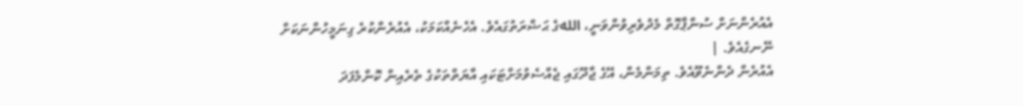އެއުރެންނަށް ސުންޕާގޮތް މެދުވެރިވުންވަނީ، اللهގެ ޙަޟްރަތުގައެވެ. އެހެނެއްކަމަކު، އެއުރެންކުރެ ގިނަމީހުންނަކަށް ނޭނގެއެވެ. |
އެއުރެން ދެންނެވޫއެވެ. ތިމަންމެން، އޭގެ ޖާދޫގައި ޖެއްސެވުމަށްޓަކައި އާޔަތްތަކުގެ ތެރެއިން ކޮންމެފަދަ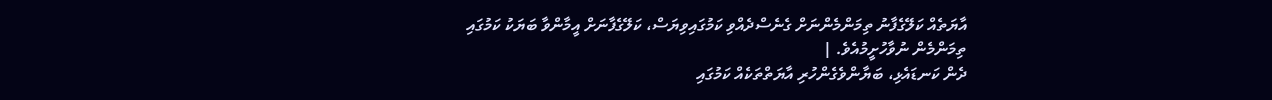އާޔަތެއް ކަލޭގެފާނު ތިމަންމެންނަށް ގެނެސްދެއްވި ކަމުގައިވިޔަސް، ކަލޭގެފާނަށް އީމާންވާ ބަޔަކު ކަމުގައި ތިމަންމެން ނުވާހުށީމުއެވެ. |
ދެން ކަނޑައެޅި، ބަޔާންވެގެންހުރި އާޔަތްތަކެއް ކަމުގައި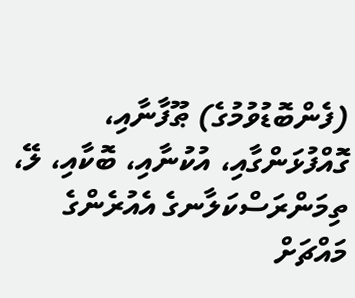(ފެންބޮޑުވުމުގެ) ޠޫފާނާއި، ގޮއްފުޅަންގާއި، އުކުނާއި، ބޮކާއި، ލޭ، ތިމަންރަސްކަލާނގެ އެއުރެންގެ މައްޗަށް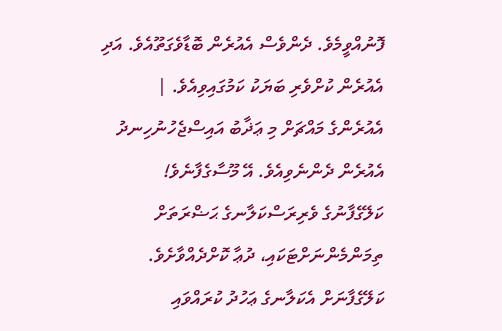ފޮނުއްވީމެވެ. ދެންވެސް އެއުރެން ބޮޑާވެގަތޫއެވެ. އަދި އެއުރެން ކުށްވެރި ބަޔަކު ކަމުގައިވިއެވެ. |
އެއުރެންގެ މައްޗަށް މި ޢަޛާބު އައިސްޖެހުނުހިނދު އެއުރެން ދެންނެވިއެވެ. އޭ މޫސާގެފާނެވެ! ކަލޭގެފާނުގެ ވެރިރަސްކަލާނގެ ޙަޟްރަތަށް ތިމަންމެންނަށްޓަކައި، ދުޢާ ކޮށްދެއްވާށެވެ. ކަލޭގެފާނަށް އެކަލާނގެ ޢަހުދު ކުރައްވައި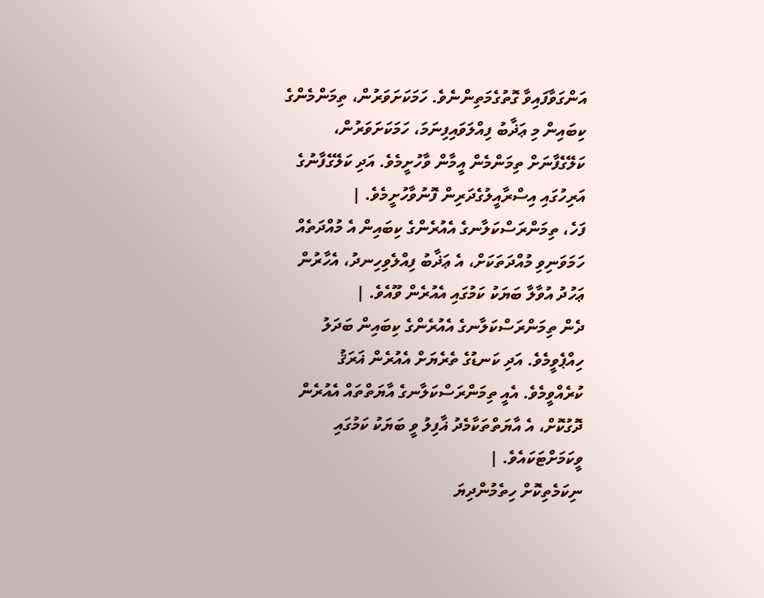އަންގަވާފައިވާ ގޮތުގެމަތިންނެވެ. ހަމަކަށަވަރުން، ތިމަންމެންގެ ކިބައިން މި ޢަޛާބު ފިއްލަވައިފިނަމަ، ހަމަކަށަވަރުން، ކަލޭގެފާނަށް ތިމަންމެން އީމާން ވާހުށީމެވެ. އަދި ކަލޭގެފާނުގެ އަރިހުގައި އިސްރާއީލުގެދަރިން ފޮނުވާހުށީމެވެ. |
ފަހެ، ތިމަންރަސްކަލާނގެ އެއުރެންގެ ކިބައިން އެ މުއްދަތެއް ހަމަވަނިވި މުއްދަތަކަށް، އެ ޢަޛާބު ފިއްލެވިހިނދު، އެހާރުން ޢަހުދު އުވާލާ ބަޔަކު ކަމުގައި އެއުރެން ވޫއެވެ. |
ދެން ތިމަންރަސްކަލާނގެ އެއުރެންގެ ކިބައިން ބަދަލު ހިއްޕެވީމެވެ. އަދި ކަނޑުގެ ތެރެޔަށް އެއުރެން ޣަރަޤު ކުރެއްވީމެވެ. އެއީ ތިމަންރަސްކަލާނގެ އާޔަތްތައް އެއުރެން ދޮގުކޮށް، އެ އާޔަތްތަކާމެދު ޣާފިލު ވީ ބަޔަކު ކަމުގައި ވީކަމަށްޓަކައެވެ. |
ނިކަމެތިކޮށް ހިތެމުންދިޔަ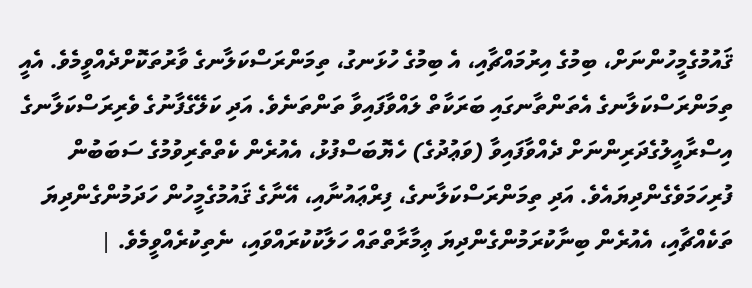ޤައުމުގެމީހުންނަށް، ބިމުގެ އިރުމައްޗާއި، އެ ބިމުގެ ހުޅަނގު، ތިމަންރަސްކަލާނގެ ވާރުތަކޮށްދެއްވީމެވެ. އެއީ ތިމަންރަސްކަލާނގެ އެތަންތާނގައި ބަރަކާތް ލައްވާފައިވާ ތަންތަނެވެ. އަދި ކަލޭގެފާނުގެ ވެރިރަސްކަލާނގެ އިސްރާއީލުގެދަރިންނަށް ދެއްވާފައިވާ (ވަޢުދުގެ) ހެޔޮބަސްފުޅު، އެއުރެން ކެތްތެރިވުމުގެ ސަބަބުން ފުރިހަމަވެގެންދިޔައެވެ. އަދި ތިމަންރަސްކަލާނގެ، ފިރްޢައުނާއި، އޭނާގެ ޤައުމުގެމީހުން ހަދަމުންގެންދިޔަ ތަކެއްޗާއި، އެއުރެން ބިނާކުރަމުންގެންދިޔަ ޢިމާރާތްތައް ހަލާކުކުރައްވައި، ނެތިކުރެއްވީމެވެ. |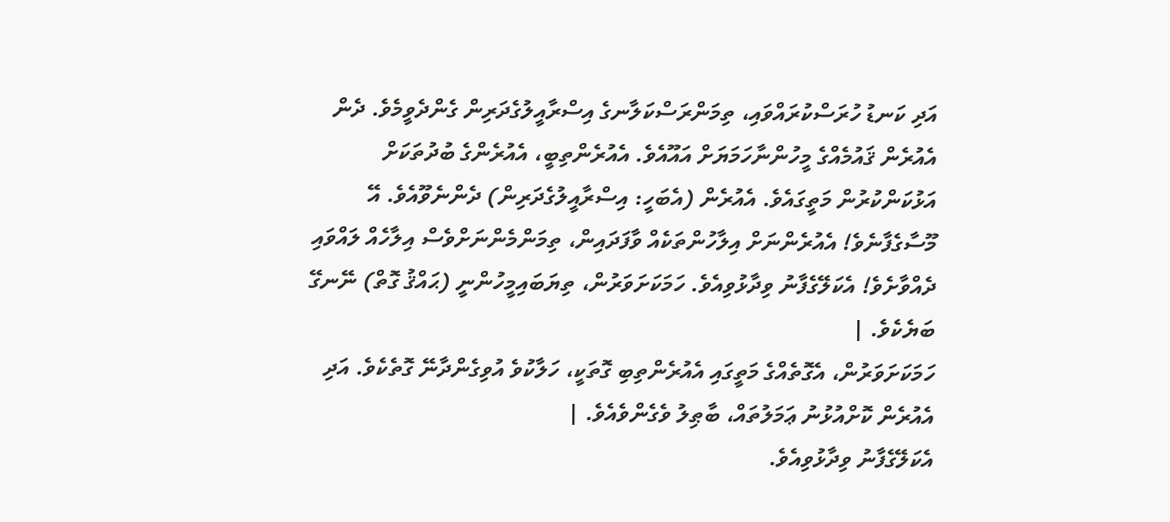އަދި ކަނޑު ހުރަސްކުރައްވައި، ތިމަންރަސްކަލާނގެ އިސްރާއީލުގެދަރިން ގެންދެވީމެވެ. ދެން އެއުރެން ޤައުމެއްގެ މީހުންނާހަމަޔަށް އައޫއެވެ. އެއުރެންތިބީ، އެއުރެންގެ ބުދުތަކަށް އަޅުކަންކުރުން މަތީގައެވެ. އެއުރެން (އެބަހީ: އިސްރާއީލުގެދަރިން) ދެންނެވޫއެވެ. އޭ މޫސާގެފާނެވެ! އެއުރެންނަށް އިލާހުންތަކެއް ވާފަދައިން، ތިމަންމެންނަށްވެސް އިލާހެއް ލައްވައި ދެއްވާށެވެ! އެކަލޭގެފާނު ވިދާޅުވިއެވެ. ހަމަކަށަވަރުން، ތިޔަބައިމީހުންނީ (ޙައްޤު ގޮތް) ނޭނގޭ ބަޔެކެވެ. |
ހަމަކަށަވަރުން، އެގޮތެއްގެ މަތީގައި އެއުރެންތިބި ގޮތަކީ، ހަލާކުވެ އުވިގެންދާނޭ ގޮތެކެވެ. އަދި އެއުރެން ކޮށްއުޅުނު ޢަމަލުތައް، ބާޠިލު ވެގެންވެއެވެ. |
އެކަލޭގެފާނު ވިދާޅުވިއެވެ.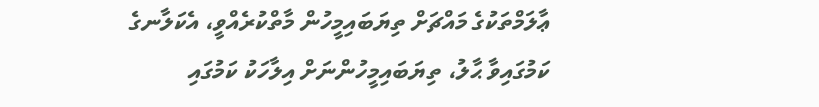ޢާލަމްތަކުގެ މައްޗަށް ތިޔަބައިމީހުން މާތްކުރެއްވީ، އެކަލާނގެ ކަމުގައިވާ ޙާލު، ތިޔަބައިމީހުންނަށް އިލާހަކު ކަމުގައި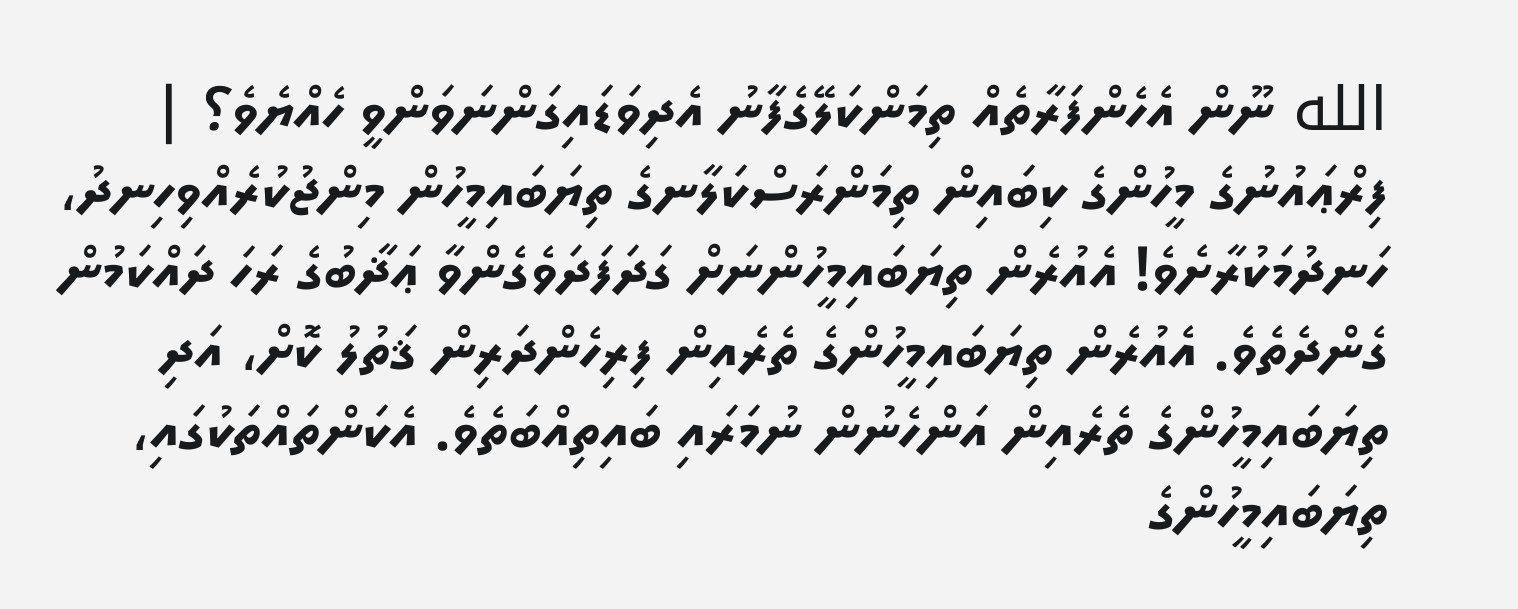الله ނޫން އެހެންފަރާތެއް ތިމަންކަލޭގެފާނު އެދިވަޑައިގަންނަވަންވީ ހެއްޔެވެ؟ |
ފިރްޢައުނުގެ މީހުންގެ ކިބައިން ތިމަންރަސްކަލާނގެ ތިޔަބައިމީހުން މިންޖުކުރެއްވިހިނދު، ހަނދުމަކުރާށެވެ! އެއުރެން ތިޔަބައިމީހުންނަށް ގަދަފަދަވެގެންވާ ޢަޛާބުގެ ރަހަ ދައްކަމުން ގެންދެތެވެ. އެއުރެން ތިޔަބައިމީހުންގެ ތެރެއިން ފިރިހެންދަރިން ޤަތުލު ކޮށް، އަދި ތިޔަބައިމީހުންގެ ތެރެއިން އަންހެނުން ނުމަރައި ބައިތިއްބަތެވެ. އެކަންތައްތަކުގައި، ތިޔަބައިމީހުންގެ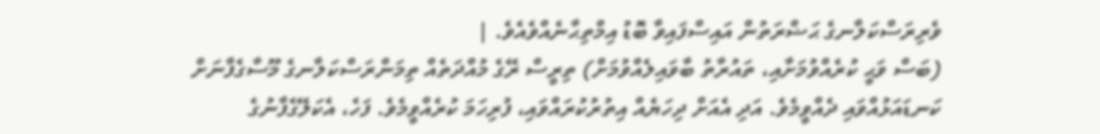ވެރިރަސްކަލާނގެ ޙަޟްރަތުން އައިސްފައިވާ ބޮޑު އިމްތިޙާނެއްވެއެވެ. |
(ބަސް ވަޙީ ކުރެއްވުމަށާއި، ތައުރާތު ބާވައިލެއްވުމަށް) ތިރީސް ރޭގެ މުއްދަތެއް ތިމަންރަސްކަލާނގެ މޫސާގެފާނަށް ކަނޑައަޅުއްވައި ދެއްވީމެވެ. އަދި އެއަށް ދިހަޔެއް އިތުރުކުރައްވައި، ފުރިހަމަ ކުރެއްވީމެވެ. ފަހެ، އެކަލޭގެފާނުގެ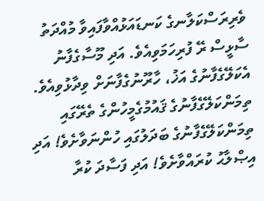ވެރިރަސްކަލާނގެ ކަނޑައަޅުއްވާފައިވާ މުއްދަތު ސާޅީސް ރޭ ފުރިހަމަވިއެވެ. އަދި މޫސާގެފާނު އެކަލޭގެފާނުގެ އަޚު، ހާރޫނުގެފާނަށް ވިދާޅުވިއެވެ. ތިމަންކަލޭގެފާނުގެ ޤައުމުގެމީހުންގެ ތެރޭގައި ތިމަންކަލޭގެފާނުގެ ބަދަލުގައި ހުންނަވާށެވެ! އަދި އިޞްލާޙު ކުރައްވާށެވެ! އަދި ފަސާދަ ކުރާ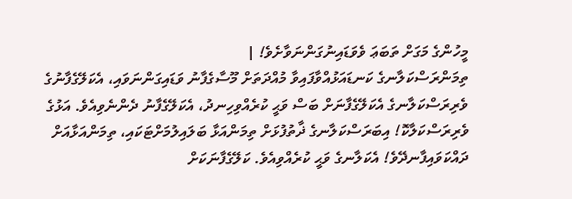މީހުންގެ މަގަށް ތަބަޢަ ވެވަޑައިނުގަންނަވާށެވެ! |
ތިމަންރަސްކަލާނގެ ކަނޑައަޅުއްވާފައިވާ މުއްދަތަށް މޫސާގެފާނު ވަޑައިގަންނަވައި، އެކަލޭގެފާނުގެ ވެރިރަސްކަލާނގެ އެކަލޭގެފާނަށް ބަސް ވަޙީ ކުރެއްވިހިނދު، އެކަލޭގެފާނު ދެންނެވިއެވެ. އަޅުގެ ވެރިރަސްކަލާކޮ! އިބަރަސްކަލާނގެ ޛާތުފުޅަށް ތިމަންއަޅާ ބަލައިލުމަށްޓަކައި، ތިމަންއަޅާއަށް ދައްކަވައިފާނދޭވެ! އެކަލާނގެ ވަޙީ ކުރެއްވިއެވެ. ކަލޭގެފާނަކަށް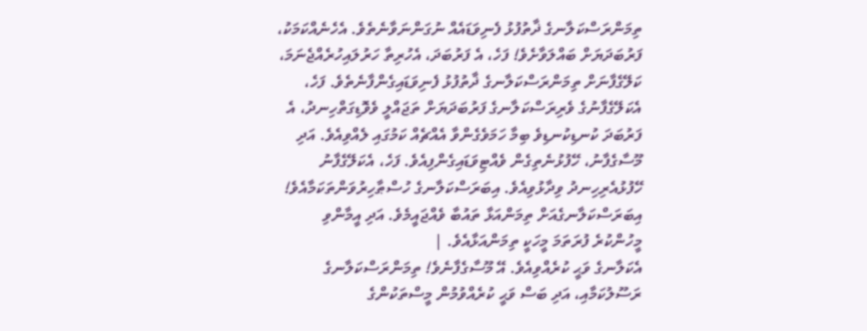ތިމަންރަސްކަލާނގެ ޛާތުފުޅު ފެނިވަޑައެއް ނުގަންނަވާނެތެވެ. އެހެނެއްކަމަކު، ފަރުބަދަޔަށް ބައްލަވާށެވެ! ފަހެ، އެ ފަރުބަދަ، އެހުރިތާ ހަރުލައިހުރެއްޖެނަމަ، ކަލޭގެފާނަށް ތިމަންރަސްކަލާނގެ ޛާތުފުޅު ފެނިވަޑައިގެންފާނެތެވެ. ފަހެ، އެކަލޭގެފާނުގެ ވެރިރަސްކަލާނގެ ފަރުބަދަޔަށް ތަޖައްލީ ވެވޮޑިގަތްހިނދު، އެ ފަރުބަދަ ކުނޑިކުނޑިވެ ބިމާ ހަމަވެގެންވާ އެއްޗެއް ކަމުގައި ލެއްވިއެވެ. އަދި މޫސާގެފާނު، ހޭފުޅުނެތިގެން ވެއްޓިވަޑައިގެންފިއެވެ. ފަހެ، އެކަލޭގެފާނު ހޭފުޅުއެރިހިނދު ވިދާޅުވިއެވެ. އިބަރަސްކަލާނގެ ހުސްޠާހިރުވަންތަކަމާއެވެ! އިބަރަސްކަލާނގެއަށް ތިމަންއަޅާ ތައުބާ ވެއްޖައީމެވެ. އަދި އީމާންވި މީހުންކުރެ ފުރަތަމަ މީހަކީ ތިމަންއަޅާއެވެ. |
އެކަލާނގެ ވަޙީ ކުރެއްވިއެވެ. އޭ މޫސާގެފާނެވެ! ތިމަންރަސްކަލާނގެ ރަސޫލުކަމާއި، އަދި ބަސް ވަޙީ ކުރެއްވުމުން މީސްތަކުންގެ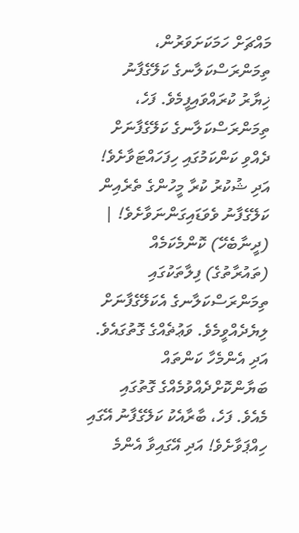މައްޗަށް ހަމަކަށަވަރުން، ތިމަންރަސްކަލާނގެ ކަލޭގެފާނު ޚިޔާރު ކުރައްވައިފީމެވެ. ފަހެ، ތިމަންރަސްކަލާނގެ ކަލޭގެފާނަށް ދެއްވި ކަންކަމުގައި ހިފަހައްޓަވާށެވެ! އަދި ޝުކުރު ކުރާ މީހުންގެ ތެރެއިން ކަލޭގެފާނު ވެވަޑައިގަންނަވާށެވެ! |
(ދީނާބެހޭ) ކޮންމެކަމެއް (ތައުރާތުގެ) ފިލާތަކުގައި ތިމަންރަސްކަލާނގެ އެކަލޭގެފާނަށް ލިޔެދެއްވީމެވެ. ވަޢުޡެއްގެ ގޮތުގައެވެ. އަދި އެންމެހާ ކަންތައް ބަޔާންކޮށްދެއްވުމެއްގެ ގޮތުގައި މެއެވެ. ފަހެ، ބާރާއެކު ކަލޭގެފާނު އޭގައި ހިއްޕަވާށެވެ! އަދި އޭގައިވާ އެންމެ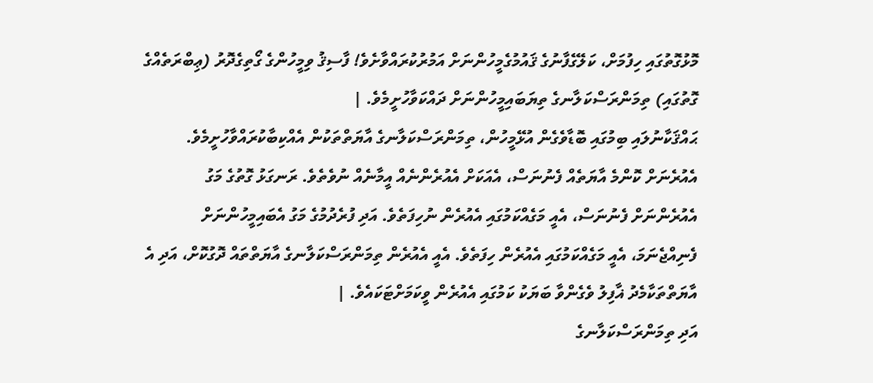މޮޅުގޮތުގައި ހިފުމަށް، ކަލޭގެފާނުގެ ޤައުމުގެމީހުންނަށް އަމުރުކުރައްވާށެވެ! ފާސިޤު ވިމީހުންގެ ގޯތިގެދޮރު (ޢިބްރަތެއްގެ ގޮތުގައި) ތިމަންރަސްކަލާނގެ ތިޔަބައިމީހުންނަށް ދައްކަވާހުށީމެވެ. |
ޙައްޤަކާނުލައި ބިމުގައި ބޮޑާވެގެން އުޅޭމީހުން، ތިމަންރަސްކަލާނގެ އާޔަތްތަކުން އެއްކިބާކުރައްވާހުށީމެވެ. އެއުރެނަށް ކޮންމެ އާޔަތެއް ފެނުނަސް، އެއަކަށް އެއުރެންނެއް އީމާނެއް ނުވެތެވެ. ރަނގަޅު ގޮތުގެ މަގު އެއުރެންނަށް ފެނުނަސް، އެއީ މަގެއްކަމުގައި އެއުރެން ނުހިފަތެވެ. އަދި ފުރެދުމުގެ މަގު އެބައިމީހުންނަށް ފެނިއްޖެނަމަ، އެއީ މަގެއްކަމުގައި އެއުރެން ހިފަތެވެ. އެއީ އެއުރެން ތިމަންރަސްކަލާނގެ އާޔަތްތައް ދޮގުކޮށް، އަދި އެ އާޔަތްތަކާމެދު ޣާފިލު ވެގެންވާ ބަޔަކު ކަމުގައި އެއުރެން ވީކަމަށްޓަކައެވެ. |
އަދި ތިމަންރަސްކަލާނގެ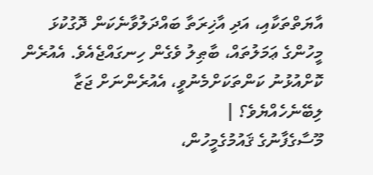އާޔަތްތަކާއި، އަދި އާޚިރަތާ ބައްދަލުވާނެކަން ދޮގުކުޅަ މީހުންގެ ޢަމަލުތައް، ބާޠިލު ވެގެން ހިނގައްޖެއެވެ. އެއުރެން ކޮށްއުޅުނު ކަންތަކަށްމެނުވީ، އެއުރެންނަށް ޖަޒާ ލިބޭނެހެއްޔެވެ؟ |
މޫސާގެފާނުގެ ޤައުމުގެމީހުން،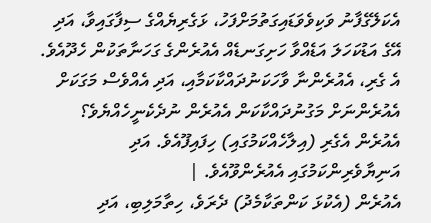އެކަލޭގެފާނު ވަކިވެވަޑައިގަތުމަށްފަހު، ޅަގެރިޔެއްގެ ސިފާގައިވާ، އަދި އޭގެ އަޑުކަހަލަ އަޑެއްވާ ހަށިގަނޑެއް އެއުރެންގެ ގަހަނާތަކުން ހެދޫއެވެ. އެ ގެރި، އެއުރެންނާ ވާހަކަނުދައްކާކަމާއި، އަދި އެއްވެސް މަގަކަށް އެއުރެންނަށް މަގުނުދައްކާކަން އެއުރެން ނުދެކެނީހެއްޔެވެ؟ އެއުރެން އެގެރި (އިލާހެއްކަމުގައި) ހިފައިފޫއެވެ. އަދި އަނިޔާވެރިންކަމުގައި އެއުރެންވޫއެވެ. |
އެއުރެން (އެކުޅަ ކަންތަކާމެދު) ދެރަވެ، ހިތާމަލިބި، އަދި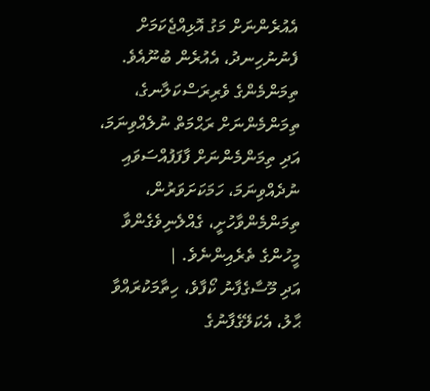އެއުރެންނަށް މަގު އޮޅިއްޖެކަމަށް ފެނުނުހިނދު، އެއުރެން ބުނޫއެވެ. ތިމަންމެންގެ ވެރިރަސްކަލާނގެ، ތިމަންމެންނަށް ރަޙްމަތް ނުލެއްވިނަމަ، އަދި ތިމަންމެންނަށް ފާފަފުއްސަވައި ނުދެއްވިނަމަ، ހަމަކަށަވަރުން، ތިމަންމެންވާހުށީ، ގެއްލެނިވެގެންވާ މީހުންގެ ތެރެއިންނެވެ. |
އަދި މޫސާގެފާނު ކޯފާވެ، ހިތާމަކުރައްވާ ޙާލު، އެކަލޭގެފާނުގެ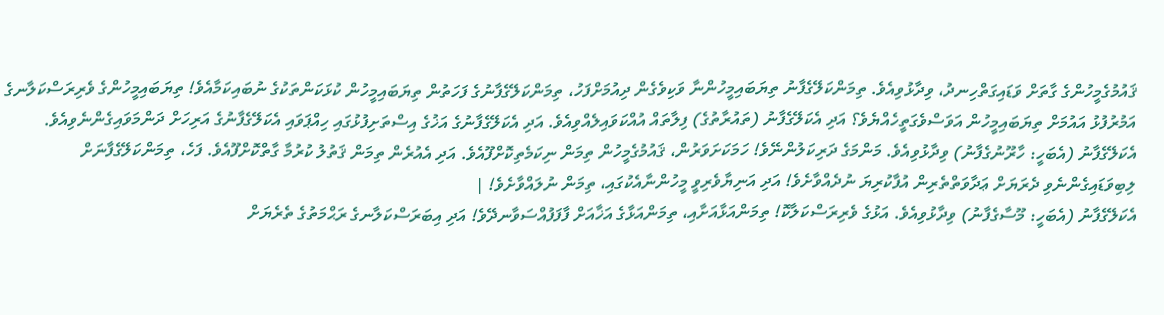ޤައުމުގެމީހުންގެ ގާތަށް ވަޑައިގަތްހިނދު، ވިދާޅުވިއެވެ. ތިމަންކަލޭގެފާނު ތިޔަބައިމީހުންނާ ވަކިވެގެން ދިއުމަށްފަހު، ތިމަންކަލޭގެފާނުގެ ފަހަތުން ތިޔަބައިމީހުން ކުޅަކަންތަކުގެ ނުބައިކަމާއެވެ! ތިޔަބައިމީހުންގެ ވެރިރަސްކަލާނގެ އަމުރުފުޅު އައުމަށް ތިޔަބައިމީހުން އަވަސްވެގަތީހެއްޔެވެ؟ އަދި އެކަލޭގެފާނު (ތައުރާތުގެ) ފިލާތައް އުއްކަވައިލެއްވިއެވެ. އަދި އެކަލޭގެފާނުގެ އަޚުގެ އިސްތަށިފުޅުގައި ހިއްޕަވައި އެކަލޭގެފާނުގެ އަރިހަށް ދަންމަވައިގެންނެވިއެވެ. އެކަލޭގެފާނު (އެބަހީ: ހާރޫނުގެފާނު) ވިދާޅުވިއެވެ. މަންމަގެ ދަރިކަލުންނޭވެ! ހަމަކަށަވަރުން، ޤައުމުގެމީހުން ތިމަން ނިކަމެތިކޮށްފޫއެވެ. އަދި އެއުރެން ތިމަން ޤަތުލު ކުރުމާ ގާތްކޮށްފޫއެވެ. ފަހެ، ތިމަންކަލޭގެފާނަށް ލިބިވަޑައިގެންނެވި ދެރަޔަށް ޢަދާވަތްތެރިން އުފާކުރިޔަ ނުދެއްވާށެވެ! އަދި އަނިޔާވެރިވީ މީހުންނާއެކުގައި، ތިމަން ނުލައްވާށެވެ! |
އެކަލޭގެފާނު (އެބަހީ: މޫސާގެފާނު) ވިދާޅުވިއެވެ. އަޅުގެ ވެރިރަސްކަލާކޮ! ތިމަންއަޅާއަށާއި، ތިމަންއަޅާގެ އަޚާއަށް ފާފަފުއްސަވާނދޭވެ! އަދި އިބަރަސްކަލާނގެ ރަޙްމަތުގެ ތެރެޔަށް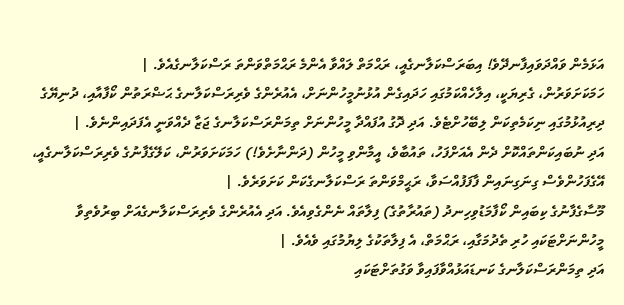އަޅަމެން ވައްދަވައިފާނދޭވެ! އިބަރަސްކަލާނގެއީ، ރަޙްމަތް ލައްވާ އެންމެ ރަޙްމަތްވަންތަ ރަސްކަލާނގެއެވެ. |
ހަމަކަށަވަރުން، ގެރިޔަކީ، އިލާހެއްކަމުގައި ހަދައިގެން އުޅުނުމީހުންނަށް، އެއުރެންގެ ވެރިރަސްކަލާނގެ ޙަޟްރަތުން ކޯފާއާއި، ދުނިޔޭގެ ދިރިއުޅުމުގައި ނިކަމެތިކަން ލިބޭހުށްޓެވެ. އަދި ދޮގު އުފައްދާ މީހުންނަށް ތިމަންރަސްކަލާނގެ ޖަޒާ ދެއްވަނީ އެފަދައިންނެވެ. |
އަދި ނުބައިކަންތައްކޮށް ދެން އެއަށްފަހު، ތައުބާވެ، އީމާންވި މީހުން (ދަންނާށެވެ!) ހަމަކަށަވަރުން، ކަލޭގެފާނުގެ ވެރިރަސްކަލާނގެއީ، އޭގެފަހުންވެސް ގިނަގިނައިން ފާފަފުއްސަވާ، ރަޙީމްވަންތަ ރަސްކަލާނގެކަން ކަށަވަރެވެ. |
މޫސާގެފާނުގެ ކިބައިން ކޯފާމަޑުވިހިނދު (ތައުރާތުގެ) ފިލާތައް ނެންގެވިއެވެ. އަދި އެއުރެންގެ ވެރިރަސްކަލާނގެއަށް ބިރުވެތިވާ މީހުންނަށްޓަކައި ހުރި ތެދުމަގާއި، ރަޙްމަތް، އެ ފިލާތަކުގެ ލިޔުމުގައި ވެއެވެ. |
އަދި ތިމަންރަސްކަލާނގެ ކަނޑައަޅުއްވާފައިވާ ވަގުތަށްޓަކައި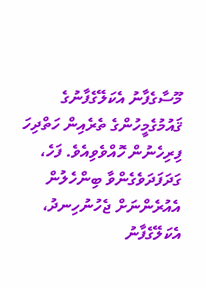މޫސާގެފާނު އެކަލޭގެފާނުގެ ޤައުމުގެމީހުންގެ ތެރެއިން ހަތްދިހަ ފިރިހެނުން ހޮއްވެވިއެވެ. ފަހެ، ގަދަފަދަވެގެންވާ ބިންހެލުން އެއުރެންނަށް ޖެހުނުހިނދު، އެކަލޭގެފާނު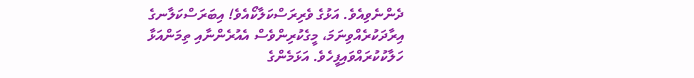ދެންނެވިއެވެ. އަޅުގެ ވެރިރަސްކަލާކޯއެވެ! އިބަރަސްކަލާނގެ އިރާދަކުރެއްވިނަމަ، މީގެކުރިންވެސް އެއުރެންނާއި ތިމަންއަޅާ ހަލާކުކުރައްވައިފީހެވެ. އަޅަމެންގެ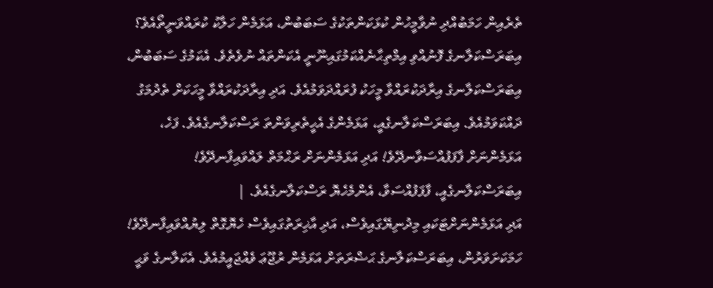ތެރެއިން ހަމަބުއްދި ނުވާމީހުން ކުޅަކަންތަކުގެ ސަބަބުން، އަޅަމެން ހަލާކު ކުރައްވަނީތޯއެވެ؟ އިބަރަސްކަލާނގެ ފޮނުއްވި އިމްތިޙާނެއްކަމުގައިނޫނީ އެކަންތައް ނުވެތެވެ. އެކަމުގެ ސަބަބުން، އިބަރަސްކަލާނގެ އިރާދަކުރައްވާ މީހަކު ފުރައްދަވަމުއެވެ. އަދި އިރާދަކުރައްވާ މީހަކަށް ތެދުމަގު ދައްކަވަމުއެވެ. އިބަރަސްކަލާނގެއީ، އަޅަމެންގެ އެހީތެރިވަންތަ ރަސްކަލާނގެއެވެ. ފަހެ، އަޅަމެންނަށް ފާފަފުއްސަވާނދޭވެ! އަދި އަޅަމެންނަށް ރަޙްމަތް ލައްވައިފާނދޭވެ! އިބަރަސްކަލާނގެއީ، ފާފަފުއްސަވާ، އެންމެހެޔޮ ރަސްކަލާނގެއެވެ. |
އަދި އަޅަމެންނަށްޓަކައި މިދުނިޔޭގައިވެސް، އަދި އާޚިރަތުގައިވެސް ހެޔޮގޮތް ލިޔުއްވައިފާނދޭވެ! ހަމަކަށަވަރުން، އިބަރަސްކަލާނގެ ޙަޟްރަތަށް އަޅަމެން ރުޖޫޢަ ވެއްޖައީމުއެވެ. އެކަލާނގެ ވަޙީ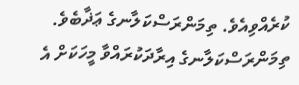ކުރެއްވިއެވެ. ތިމަންރަސްކަލާނގެ ޢަޛާބެވެ. ތިމަންރަސްކަލާނގެ އިރާދަކުރައްވާ މީހަކަށް އެ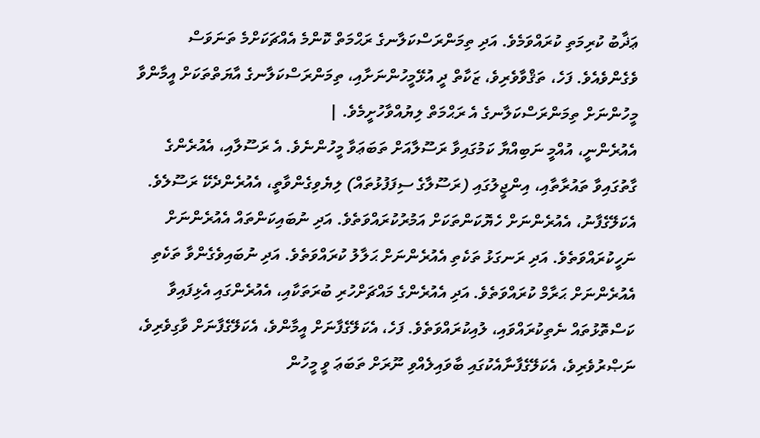ޢަޛާބު ކުރިމަތި ކުރައްވަމެވެ. އަދި ތިމަންރަސްކަލާނގެ ރަޙްމަތް ކޮންމެ އެއްޗަކަށްމެ ތަނަވަސް ވެގެންވެއެވެ. ފަހެ، ތަޤްވާވެރިވެ، ޒަކާތް ދީ އުޅޭމީހުންނަށާއި، ތިމަންރަސްކަލާނގެ އާޔަތްތަކަށް އީމާންވާ މީހުންނަށް ތިމަންރަސްކަލާނގެ އެ ރަޙްމަތް ލިޔުއްވާހުށީމެވެ. |
އެއުރެންނީ، އުއްމީ ނަބިއްޔާ ކަމުގައިވާ ރަސޫލާއަށް ތަބަޢަވާ މީހުންނެވެ. އެ ރަސޫލާއި، އެއުރެންގެ ގާތުގައިވާ ތައުރާތާއި، އިންޖީލުގައި (ރަސޫލާގެ ސިފަފުޅުތައް) ލިޔެވިގެންވާތީ، އެއުރެންދެކޭ ރަސޫލެވެ. އެކަލޭގެފާނު، އެއުރެންނަށް ހެޔޮކަންތަކަށް އަމުރުކުރައްވަތެވެ. އަދި ނުބައިކަންތައް އެއުރެންނަށް ނަހީކުރައްވަތެވެ. އަދި ރަނގަޅު ތަކެތި އެއުރެންނަށް ޙަލާލު ކުރައްވަތެވެ. އަދި ނުބައިވެގެންވާ ތަކެތި އެއުރެންނަށް ޙަރާމް ކުރައްވަތެވެ. އަދި އެއުރެންގެ މައްޗަށްހުރި ބުރަތަކާއި، އެއުރެންގައި އެޅިފައިވާ ކަސްތޮޅުތައް ނެތިކުރައްވައި، ލުއިކުރައްވަތެވެ. ފަހެ، އެކަލޭގެފާނަށް އީމާންވެ، އެކަލޭގެފާނަށް ވާގިވެރިވެ، ނަޞްރުވެރިވެ، އެކަލޭގެފާނާއެކުގައި ބާވައިލެއްވި ނޫރަށް ތަބަޢަ ވީ މީހުން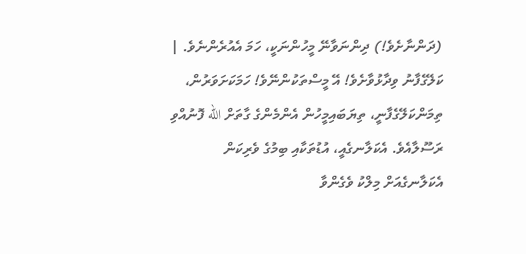(ދަންނާށެވެ!) ދިންނަވާނޭ މީހުންނަކީ، ހަމަ އެއުރެންނެވެ. |
ކަލޭގެފާނު ވިދާޅުވާށެވެ! އޭ މީސްތަކުންނޭވެ! ހަމަކަށަވަރުން، ތިމަންކަލޭގެފާނީ، ތިޔަބައިމީހުން އެންމެންގެ ގާތަށް الله ފޮނުއްވި ރަސޫލާއެވެ. އެކަލާނގެއީ، އުޑުތަކާއި ބިމުގެ ވެރިކަން އެކަލާނގެއަށް މިލްކު ވެގެންވާ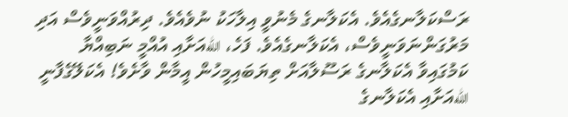ރަސްކަލާނގެއެވެ. އެކަލާނގެ މެނުވީ އިލާހަކު ނުވެއެވެ. ދިރުއްވަނީވެސް އަދި މަރުގަންނަވަނީވެސް، އެކަލާނގެއެވެ. ފަހެ، اللهއަށާއި އުއްމީ ނަބިއްޔާ ކަމުގައިވާ އެކަލާނގެ ރަސޫލާއަށް ތިޔަބައިމީހުން އީމާން ވާށެވެ! އެކަލޭގެފާނީ اللهއަށާއި އެކަލާނގެ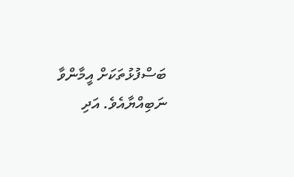ބަސްފުޅުތަކަށް އީމާންވާ ނަބިއްޔާއެވެ. އަދި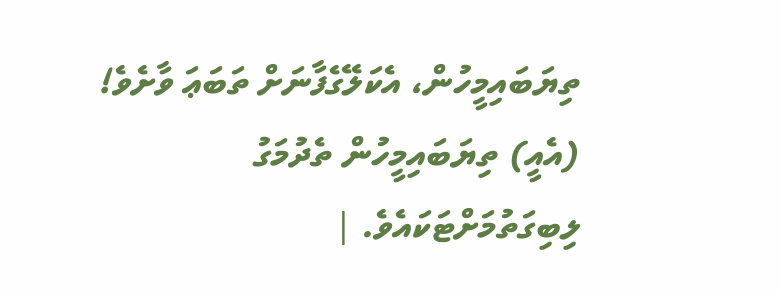ތިޔަބައިމީހުން، އެކަލޭގެފާނަށް ތަބަޢަ ވާށެވެ! (އެއީ) ތިޔަބައިމީހުން ތެދުމަގު ލިބިގަތުމަށްޓަކައެވެ. |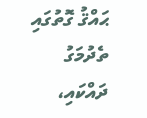ޙައްޤު ގޮތުގައި ތެދުމަގު ދައްކައި،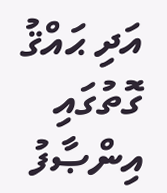އަދި ޙައްޤު ގޮތުގައި އިންޞާފު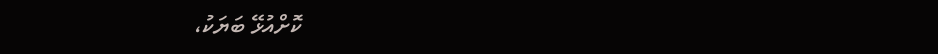ކޮށްއުޅޭ ބަޔަކު،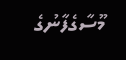މޫސާގެފާނުގެ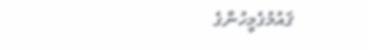ޤައުމުގެމީހުންގެ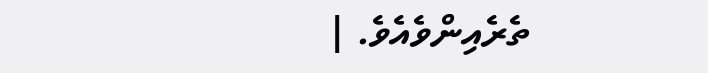ތެރެއިންވެއެވެ. |